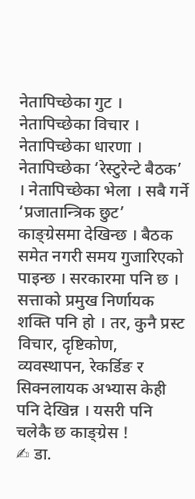नेतापिच्छेका गुट । नेतापिच्छेका विचार । नेतापिच्छेका धारणा । नेतापिच्छेका ‘रेस्टुरेन्टे बैठक’ । नेतापिच्छेका भेला । सबै गर्ने ‘प्रजातान्त्रिक छुट’ काङ्ग्रेसमा देखिन्छ । बैठक समेत नगरी समय गुजारिएको पाइन्छ । सरकारमा पनि छ । सत्ताको प्रमुख निर्णायक शक्ति पनि हो । तर, कुनै प्रस्ट विचार, दृष्टिकोण, व्यवस्थापन, रेकर्डिङ र सिक्नलायक अभ्यास केही पनि देखिन्न । यसरी पनि चलेकै छ काङ्ग्रेस !
✍ डा.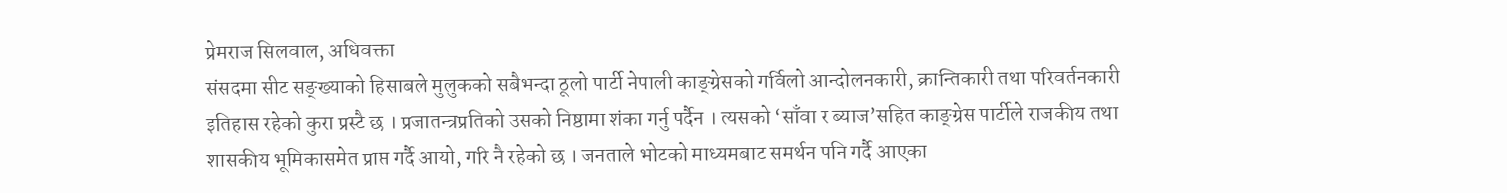प्रेमराज सिलवाल, अधिवक्ता
संसदमा सीट सङ्ख्याको हिसाबले मुलुकको सबैभन्दा ठूलो पार्टी नेपाली काङ्ग्रेसको गर्विलो आन्दोलनकारी, क्रान्तिकारी तथा परिवर्तनकारी इतिहास रहेको कुरा प्रस्टै छ । प्रजातन्त्रप्रतिको उसको निष्ठामा शंका गर्नु पर्दैन । त्यसको ‘साँवा र ब्याज’सहित काङ्ग्रेस पार्टीले राजकीय तथा शासकीय भूमिकासमेत प्राप्त गर्दै आयो, गरि नै रहेको छ । जनताले भोटको माध्यमबाट समर्थन पनि गर्दै आएका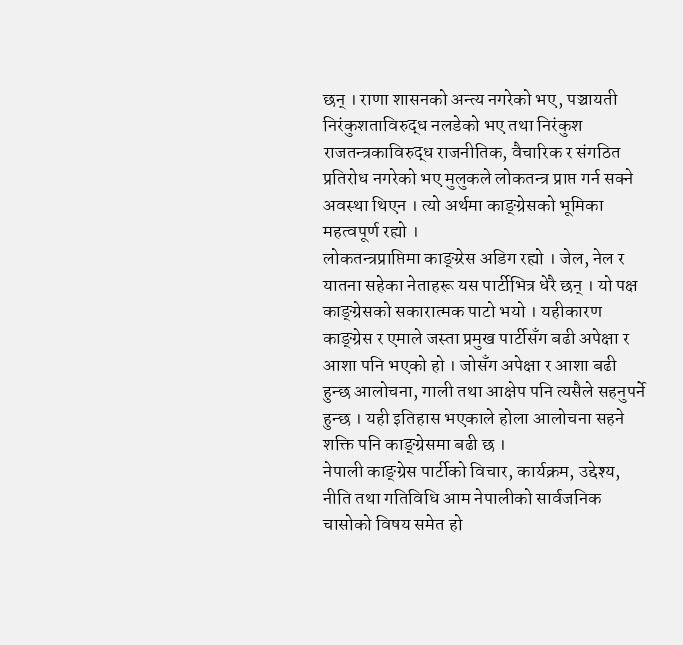छन् । राणा शासनको अन्त्य नगरेको भए, पञ्चायती निरंकुशताविरुद्ध नलडेको भए तथा निरंकुश राजतन्त्रकाविरुद्ध राजनीतिक, वैचारिक र संगठित प्रतिरोध नगरेको भए मुलुकले लोकतन्त्र प्राप्त गर्न सक्ने अवस्था थिएन । त्यो अर्थमा काङ्ग्रेसको भूमिका महत्वपूर्ण रह्यो ।
लोकतन्त्रप्राप्तिमा काङ्ग्र्रेस अडिग रह्यो । जेल, नेल र यातना सहेका नेताहरू यस पार्टीभित्र धेरै छन् । यो पक्ष काङ्ग्रेसको सकारात्मक पाटो भयो । यहीकारण काङ्ग्रेस र एमाले जस्ता प्रमुख पार्टीसँग बढी अपेक्षा र आशा पनि भएको हो । जोसँग अपेक्षा र आशा बढी हुन्छ आलोचना, गाली तथा आक्षेप पनि त्यसैले सहनुपर्ने हुन्छ । यही इतिहास भएकाले होला आलोचना सहने शक्ति पनि काङ्ग्रेसमा बढी छ ।
नेपाली काङ्ग्रेस पार्टीको विचार, कार्यक्रम, उद्देश्य, नीति तथा गतिविधि आम नेपालीको सार्वजनिक चासोको विषय समेत हो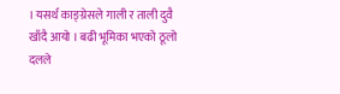। यसर्थ काङ्ग्रेसले गाली र ताली दुवै खाँदै आयो । बढी भूमिका भएको ठूलो दलले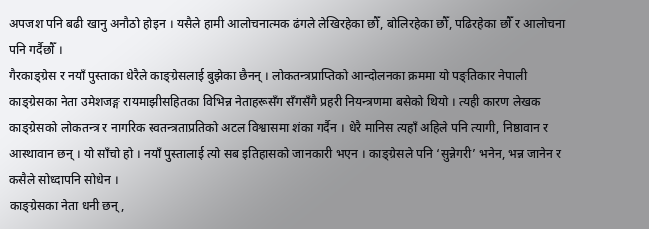अपजश पनि बढी खानु अनौठो होइन । यसैले हामी आलोचनात्मक ढंगले लेखिरहेका छौँ, बोलिरहेका छौँ, पढिरहेका छौँ र आलोचना पनि गर्दैछौँ ।
गैरकाङ्ग्रेस र नयाँ पुस्ताका धेरैले काङ्ग्रेसलाई बुझेका छैनन् । लोकतन्त्रप्राप्तिको आन्दोलनका क्रममा यो पङ्तिकार नेपाली काङ्ग्रेसका नेता उमेशजङ्ग रायमाझीसहितका विभिन्न नेताहरूसँग सँगसँगै प्रहरी नियन्त्रणमा बसेको थियो । त्यही कारण लेखक काङ्ग्रेसको लोकतन्त्र र नागरिक स्वतन्त्रताप्रतिको अटल विश्वासमा शंका गर्दैन । धेरै मानिस त्यहाँ अहिले पनि त्यागी, निष्ठावान र आस्थावान छन् । यो साँचो हो । नयाँ पुस्तालाई त्यो सब इतिहासको जानकारी भएन । काङ्ग्रेसले पनि ‘सुन्नेगरी’ भनेन, भन्न जानेन र कसैले सोध्दापनि सोधेन ।
काङ्ग्रेसका नेता धनी छन्,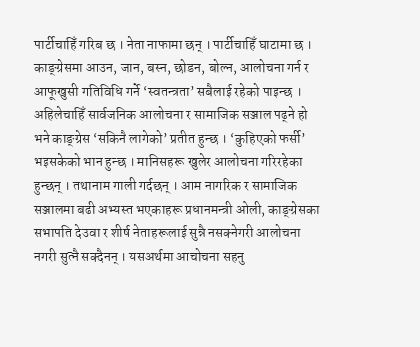पार्टीचाहिँ गरिब छ । नेता नाफामा छन् । पार्टीचाहिँ घाटामा छ । काङ्ग्रेसमा आउन, जान, बस्न, छोडन, बोल्न, आलोचना गर्न र आफूखुसी गतिविधि गर्ने ‘स्वतन्त्रता’ सबैलाई रहेको पाइन्छ ।
अहिलेचाहिँ सार्वजनिक आलोचना र सामाजिक सञ्जाल पढ्ने हो भने काङ्ग्रेस ‘सकिनै लागेको’ प्रतीत हुन्छ । ‘कुहिएको फर्सी’ भइसकेको भान हुन्छ । मानिसहरू खुलेर आलोचना गरिरहेका हुन्छन् । तथानाम गाली गर्दछन् । आम नागरिक र सामाजिक सञ्जालमा बढी अभ्यस्त भएकाहरू प्रधानमन्त्री ओली, काङ्ग्रेसका सभापति देउवा र शीर्ष नेताहरूलाई सुन्नै नसक्नेगरी आलोचना नगरी सुत्नै सक्दैनन् । यसअर्थमा आचोचना सहनु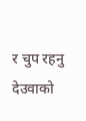र चुप रहनु देउवाको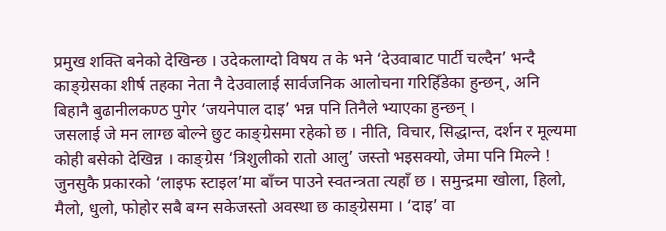प्रमुख शक्ति बनेको देखिन्छ । उदेकलाग्दो विषय त के भने ‘देउवाबाट पार्टी चल्दैन’ भन्दै काङ्ग्रेसका शीर्ष तहका नेता नै देउवालाई सार्वजनिक आलोचना गरिहिँडेका हुन्छन्, अनि बिहानै बुढानीलकण्ठ पुगेर ‘जयनेपाल दाइ’ भन्न पनि तिनैले भ्याएका हुन्छन् ।
जसलाई जे मन लाग्छ बोल्ने छुट काङ्ग्रेसमा रहेको छ । नीति, विचार, सिद्धान्त, दर्शन र मूल्यमा कोही बसेको देखिन्न । काङ्ग्रेस ‘त्रिशुलीको रातो आलु’ जस्तो भइसक्यो, जेमा पनि मिल्ने ! जुनसुकै प्रकारको ‘लाइफ स्टाइल’मा बाँच्न पाउने स्वतन्त्रता त्यहाँ छ । समुन्द्रमा खोला, हिलो, मैलो, धुलो, फोहोर सबै बग्न सकेजस्तो अवस्था छ काङ्ग्रेसमा । ‘दाइ’ वा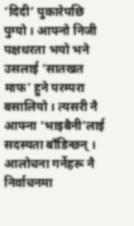‘दिदी’ पुकारेपछि पुग्यो । आफ्नो निजी पक्षधरता भयो भने उसलाई ‘सातखत माफ’ हुने परम्परा बसालियो । त्यसरी नै आफ्ना ‘भाइबैनी’लाई सदस्यता बाँडिन्छन् । आलोचना गर्नेहरू नै निर्वाचनमा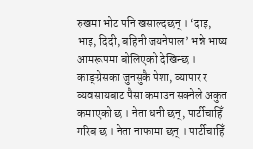रुखमा भोट पनि खसाल्दछन् । ‘दाइ, भाइ, दिदी, बहिनी जयनेपाल’ भन्ने भाष्य आमरूपमा बोलिएको देखिन्छ ।
काङ्ग्रेसका जुनसुकै पेशा, व्यापार र व्यवसायबाट पैसा कमाउन सक्नेले अकुत कमाएको छ । नेता धनी छन्, पार्टीचाहिँ गरिब छ । नेता नाफामा छन् । पार्टीचाहिँ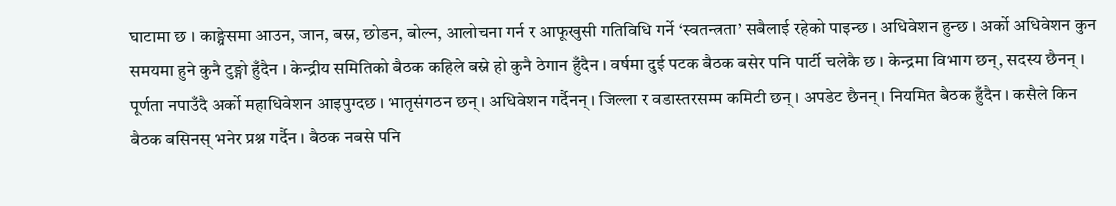घाटामा छ । काङ्ग्रेसमा आउन, जान, बस्न, छोडन, बोल्न, आलोचना गर्न र आफूखुसी गतिविधि गर्ने ‘स्वतन्त्रता’ सबैलाई रहेको पाइन्छ । अधिवेशन हुन्छ । अर्को अधिवेशन कुन समयमा हुने कुनै टुङ्गो हुँदैन । केन्द्रीय समितिको बैठक कहिले बस्ने हो कुनै ठेगान हुँदैन । वर्षमा दुई पटक बैठक बसेर पनि पार्टी चलेकै छ । केन्द्रमा विभाग छन्, सदस्य छैनन् । पूर्णता नपाउँदै अर्को महाधिवेशन आइपुग्दछ । भातृसंगठन छन् । अधिवेशन गर्दैनन् । जिल्ला र वडास्तरसम्म कमिटी छन् । अपडेट छैनन् । नियमित बैठक हुँदैन । कसैले किन बैठक बसिनस् भनेर प्रश्न गर्दैन । बैठक नबसे पनि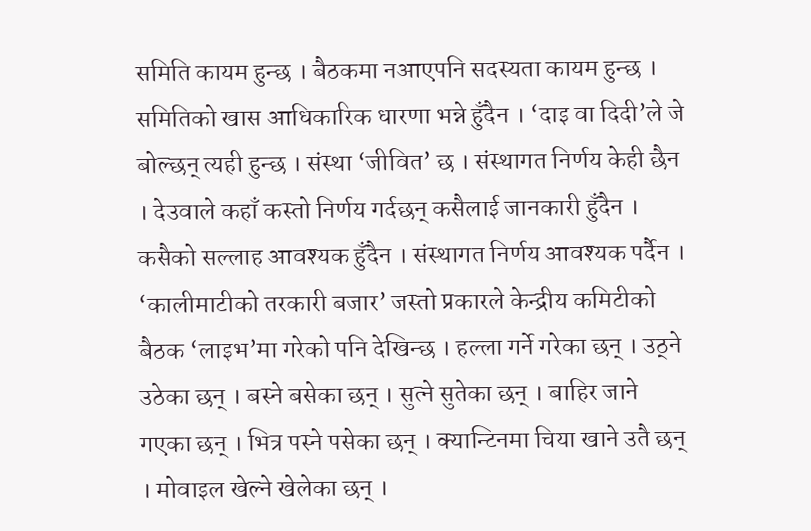समिति कायम हुन्छ । बैठकमा नआएपनि सदस्यता कायम हुन्छ । समितिको खास आधिकारिक धारणा भन्ने हुँदैन । ‘दाइ वा दिदी’ले जे बोल्छन् त्यही हुन्छ । संस्था ‘जीवित’ छ । संस्थागत निर्णय केही छैन । देउवाले कहाँ कस्तो निर्णय गर्दछन् कसैलाई जानकारी हुँदैन । कसैको सल्लाह आवश्यक हुँदैन । संस्थागत निर्णय आवश्यक पर्दैन ।
‘कालीमाटीको तरकारी बजार’ जस्तो प्रकारले केन्द्रीय कमिटीको बैठक ‘लाइभ’मा गरेको पनि देखिन्छ । हल्ला गर्ने गरेका छन् । उठ्ने उठेका छन् । बस्ने बसेका छन् । सुत्ने सुतेका छन् । बाहिर जाने गएका छन् । भित्र पस्ने पसेका छन् । क्यान्टिनमा चिया खाने उतै छन् । मोवाइल खेल्ने खेलेका छन् ।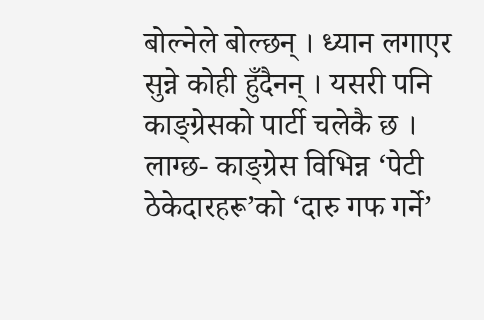बोल्नेले बोल्छन् । ध्यान लगाएर सुन्ने कोही हुँदैनन् । यसरी पनि काङ्ग्रेसको पार्टी चलेकै छ । लाग्छ- काङ्ग्रेस विभिन्न ‘पेटी ठेकेदारहरू’को ‘दारु गफ गर्ने’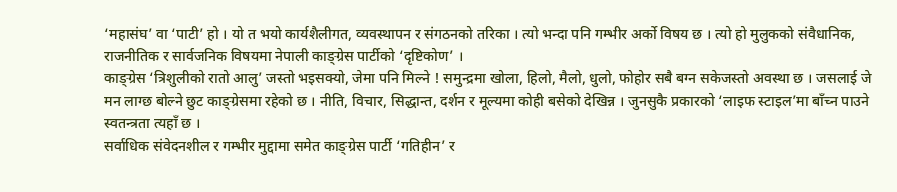‘महासंघ’ वा ‘पाटी’ हो । यो त भयो कार्यशैलीगत, व्यवस्थापन र संगठनको तरिका । त्यो भन्दा पनि गम्भीर अर्को विषय छ । त्यो हो मुलुकको संवैधानिक, राजनीतिक र सार्वजनिक विषयमा नेपाली काङ्ग्रेस पार्टीको ‘दृष्टिकोण’ ।
काङ्ग्रेस ‘त्रिशुलीको रातो आलु’ जस्तो भइसक्यो, जेमा पनि मिल्ने ! समुन्द्रमा खोला, हिलो, मैलो, धुलो, फोहोर सबै बग्न सकेजस्तो अवस्था छ । जसलाई जे मन लाग्छ बोल्ने छुट काङ्ग्रेसमा रहेको छ । नीति, विचार, सिद्धान्त, दर्शन र मूल्यमा कोही बसेको देखिन्न । जुनसुकै प्रकारको ‘लाइफ स्टाइल’मा बाँच्न पाउने स्वतन्त्रता त्यहाँ छ ।
सर्वाधिक संवेदनशील र गम्भीर मुद्दामा समेत काङ्ग्रेस पार्टी ‘गतिहीन’ र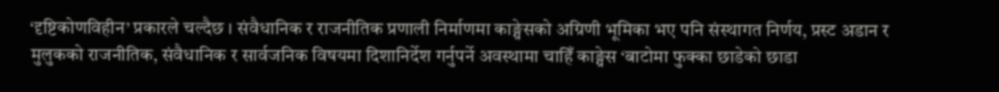‘दृष्टिकोणविहीन’ प्रकारले चल्दैछ । संवैधानिक र राजनीतिक प्रणाली निर्माणमा काङ्ग्रेसको अग्रिणी भूमिका भए पनि संस्थागत निर्णय, प्रस्ट अडान र मुलुकको राजनीतिक, संवैधानिक र सार्वजनिक विषयमा दिशानिर्देश गर्नुपर्ने अवस्थामा चाहिँ काङ्ग्रेस ‘बाटोमा फुक्का छाडेको छाडा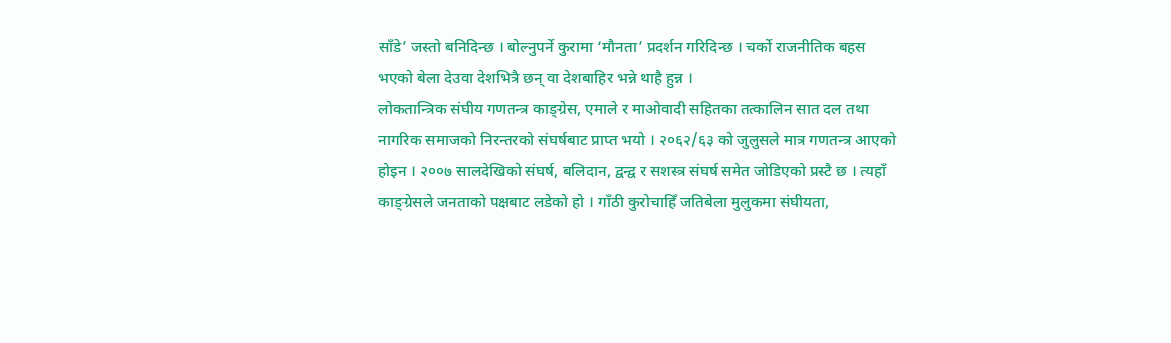साँडे’ जस्तो बनिदिन्छ । बोल्नुपर्ने कुरामा ‘मौनता’ प्रदर्शन गरिदिन्छ । चर्को राजनीतिक बहस भएको बेला देउवा देशभित्रै छन् वा देशबाहिर भन्ने थाहै हुन्न ।
लोकतान्त्रिक संघीय गणतन्त्र काङ्ग्रेस, एमाले र माओवादी सहितका तत्कालिन सात दल तथा नागरिक समाजको निरन्तरको संघर्षबाट प्राप्त भयो । २०६२/६३ को जुलुसले मात्र गणतन्त्र आएको होइन । २००७ सालदेखिको संघर्ष, बलिदान, द्वन्द्व र सशस्त्र संघर्ष समेत जोडिएको प्रस्टै छ । त्यहाँ काङ्ग्रेसले जनताको पक्षबाट लडेको हो । गाँठी कुरोचाहिँ जतिबेला मुलुकमा संघीयता,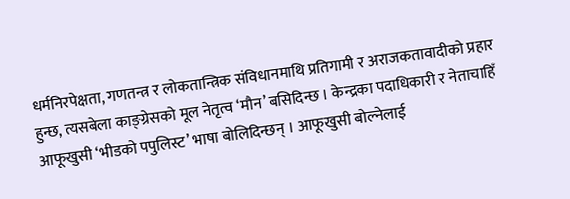धर्मनिरपेक्षता, गणतन्त्र र लोकतान्त्रिक संविधानमाथि प्रतिगामी र अराजकतावादीको प्रहार हुन्छ, त्यसबेला काङ्ग्रेसको मूल नेतृत्व ‘मौन’ बसिदिन्छ । केन्द्रका पदाधिकारी र नेताचाहिँ आफूखुसी ‘भीडको पपुलिस्ट’ भाषा बोलिदिन्छन् । आफूखुसी बोल्नेलाई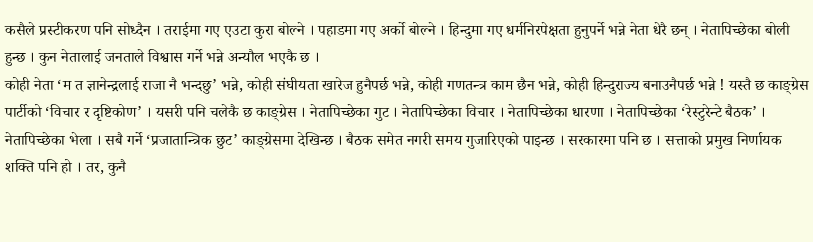कसैले प्रस्टीकरण पनि सोध्दैन । तराईमा गए एउटा कुरा बोल्ने । पहाडमा गए अर्को बोल्ने । हिन्दुमा गए धर्मनिरपेक्षता हुनुपर्ने भन्ने नेता धेरै छन् । नेतापिच्छेका बोली हुन्छ । कुन नेतालाई जनताले विश्वास गर्ने भन्ने अन्यौल भएकै छ ।
कोही नेता ‘म त ज्ञानेन्द्रलाई राजा नै भन्दछु’ भन्ने, कोही संघीयता खारेज हुनैपर्छ भन्ने, कोही गणतन्त्र काम छैन भन्ने, कोही हिन्दुराज्य बनाउनैपर्छ भन्ने ! यस्तै छ काङ्ग्रेस पार्टीको ‘विचार र दृष्टिकोण’ । यसरी पनि चलेकै छ काङ्ग्रेस । नेतापिच्छेका गुट । नेतापिच्छेका विचार । नेतापिच्छेका धारणा । नेतापिच्छेका ‘रेस्टुरेन्टे बैठक’ । नेतापिच्छेका भेला । सबै गर्ने ‘प्रजातान्त्रिक छुट’ काङ्ग्रेसमा देखिन्छ । बैठक समेत नगरी समय गुजारिएको पाइन्छ । सरकारमा पनि छ । सत्ताको प्रमुख निर्णायक शक्ति पनि हो । तर, कुनै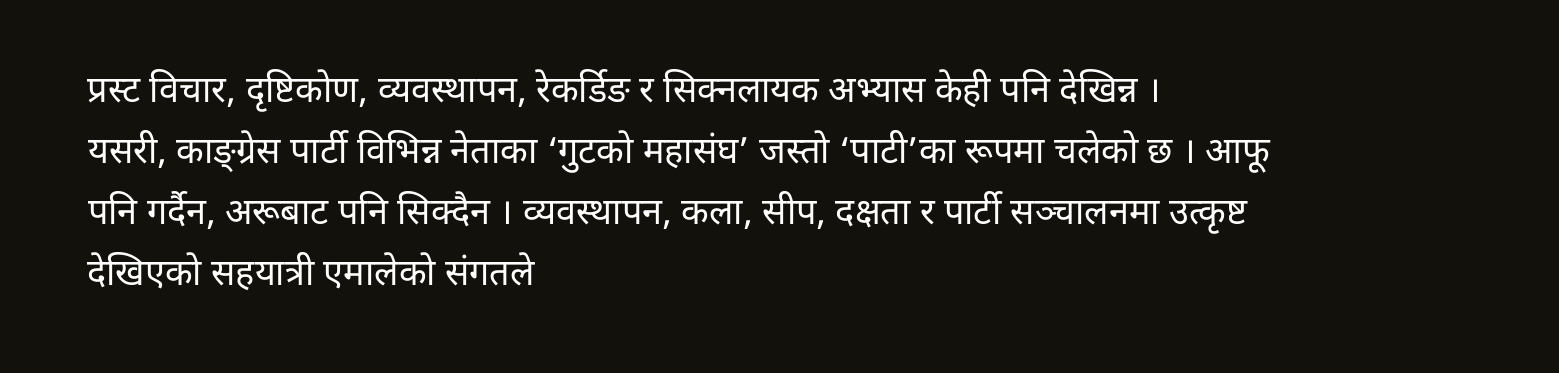प्रस्ट विचार, दृष्टिकोण, व्यवस्थापन, रेकर्डिङ र सिक्नलायक अभ्यास केही पनि देखिन्न ।
यसरी, काङ्ग्रेस पार्टी विभिन्न नेताका ‘गुटको महासंघ’ जस्तो ‘पाटी’का रूपमा चलेको छ । आफू पनि गर्दैन, अरूबाट पनि सिक्दैन । व्यवस्थापन, कला, सीप, दक्षता र पार्टी सञ्चालनमा उत्कृष्ट देखिएको सहयात्री एमालेको संगतले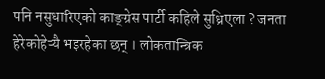पनि नसुधारिएको काङ्ग्रेस पार्टी कहिले सुध्रिएला ? जनता हेरेकोहेऱ्यै भइरहेका छन् । लोकतान्त्रिक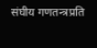संघीय गणतन्त्रप्रति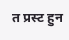त प्रस्ट हुन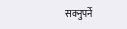सक्नुपर्ने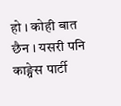हो । कोही बात छैन । यसरी पनि काङ्ग्रेस पार्टी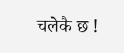चलेकै छ !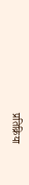प्रतिक्रिया